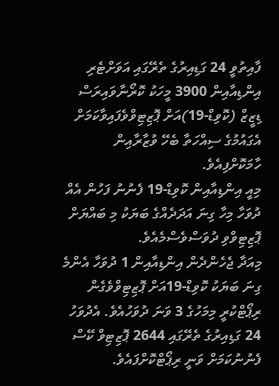ފާއިތުވީ 24 ގަޑިއިރުގެ ތެރޭގައި އަވަށްޓެރި އިންޑިއާއިން 3900 މީހަކު ކޮރޯނާވައިރަސް ޑިޒީޒް (ކޮވިޑް-19)އަށް ޕޮޒިޓިވްވެފައިވާކަމަށް އެގައުމުގެ ސިއްހަތާ ބެހޭ ވުޒާރާއިން ހާމަކޮށްފިއެވެ.
މިއީ އިންޑިއާއިން ކޮވިޑް-19 ފެނުނު ފަހުން އެއް ދުވަހާ މިހާ ގިނަ އަދަދެއްގެ ބަޔަކު މި ބައްޔަށް ޕޮޒިޓިވްވި ދުވަސްވެސްމެއެވެ.
މިއަދާ ޖެހެންދެން އިންޑިއާއިން 1 ދުވަހާ އެންމެ ގިނަ ބަޔަކު ކޮވިޑް-19އަށް ޕޮޒިޓިވްވެގެން ރިޕޯޓްކުރީ މިމަހުގެ 3 ވަނަ ދުވަހުއެވެ. އެދުވަހު 24 ގަޑިއިރުގެ ތެރޭގައި 2644 ޕޮޒިޓިވް ކޭސް ފެނުނުކަމަށް ވަނީ ރިޕޯޓްކޮށްފައެވެ.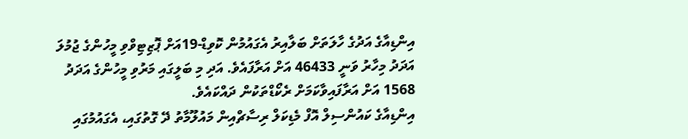އިންޑިއާގެ އަދުގެ ހާލަތަށް ބަލާއިރު އެގައުމުން ކޮވިޑް-19އަށް ޕޮޒިޓިވްވި މީހުންގެ ޖުމުލަ އަދަދު މިހާރު ވަނީ 46433 އަށް އަރާފައެވެ. އަދި މި ބަލީގައި މަރުވި މީހުންގެ އަދަދު 1568 އަށް އަރާފައިވާކަމަށް ރެކޯޑްތަކުން ދައްކައެވެ.
އިންޑިއާގެ ކައުންސިލް އޮފް މެޑިކަލް ރިސާޗްއިން މައުލޫމާތު ދޭ ގޮތުގައި، އެގައުމުގައި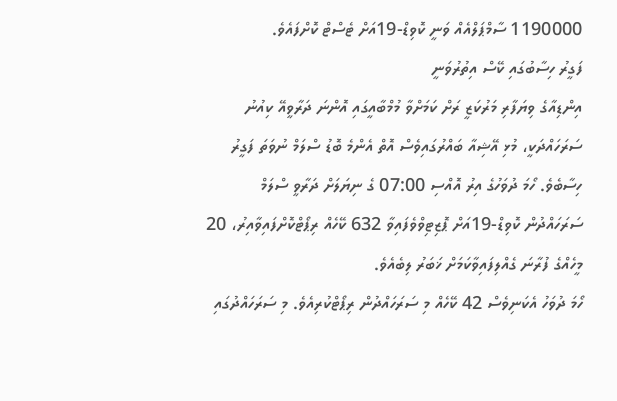1190000 ސާމްޕަލްއެއް ވަނީ ކޮވިޑް-19އަށް ޓެސްޓް ކޮށްފައެވެ.
ފަގީރު ހިސާބުގައި ކޭސް އިތުރުވަނީ
އިންޑިއާގެ ވިޔަފާރި މަރުކަޒީ ރަށް ކަމަށްވާ މުމްބާއީގައި އޮންނަ ދަރާވީއޭ ކިއުނު ސަރަހައްދަކީ، މުޅި އޭޝިއާ ބައްރުގައިވެސް އޮތް އެންމެ ބޮޑު ސްލަމް ނުވަތަ ފަގީރު ހިސާބެވެ. ހޯމަ ދުވަހުގެ އިރު އޮއްސި 07:00 ގެ ނިޔަލަށް ދަރާވީ ސްލަމް ސަރަހައްދުން ކޮވިޑް-19އަށް ޕޮޒިޓިވްވެފައިވާ 632 ކޭހެއް ރިޕޯޓްކޮށްފައިވާއިރު، 20 މީހެއްގެ ފުރާނަ ގެއްލިފައިވާކަމަށް ޚަބަރު ލިބެއެވެ.
ހޯމަ ދުވަހު އެކަނިވެސް 42 ކޭހެއް މި ސަރަހައްދުން ރިޕޯޓްކުރިއެވެ. މި ސަރަހައްދުގައި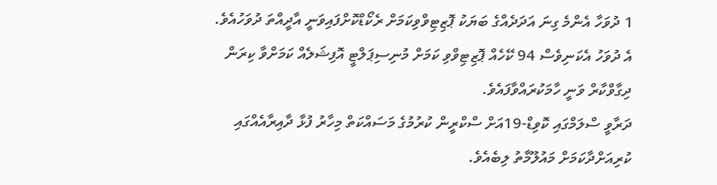1 ދުވަހާ އެންމެ ގިނަ އަދަދެއްގެ ބަޔަކު ޕޮޒިޓިވްވިކަމަށް ރެކޯޑްކޮށްފައިވަނީ އާދީއްތަ ދުވަހުއެވެ. އެ ދުވަހު އެކަނިވެސް 94 ކޭހެއް ޕޮޒިޓިވްވި ކަމަށް މުނިސިޕަލްޓީ އޮފިޝަލެއް ކަމަށްވާ ކިރަން ދިގާވްކާރް ވަނީ ހާމަކުރައްވާފައެވެ.
ދަރާވީ ސްލަމްގައި ކޮވިޑް-19އަށް ސްކްރީން ކުރުމުގެ މަސައްކަތް މިހާރު ފުޅާ ދާއިރާއެއްގައި ކުރިއަށްދާކަމަށް މައުލޫމާތު ލިބެއެވެ.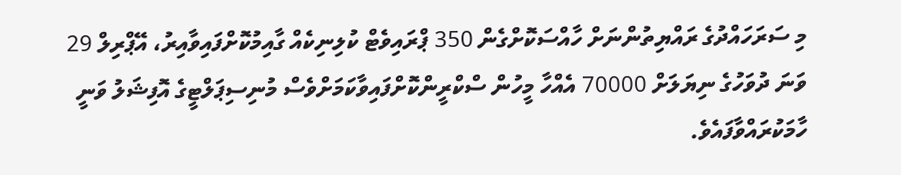މި ސަރަހައްދުގެ ރައްޔިތުންނަށް ހާއްސަކޮށްގެން 350 ޕްރައިވެޓް ކުލިނިކެއް ގާއިމުކޮށްފައިވާއިރު، އޭޕްރިލް 29 ވަނަ ދުވަހުގެ ނިޔަލަށް 70000 އެއްހާ މީހުން ސްކްރީންކޮށްފައިވާކަމަށްވެސް މުނިސިޕަލްޓީގެ އޮފިޝަލު ވަނީ ހާމަކުރައްވާފައެވެ.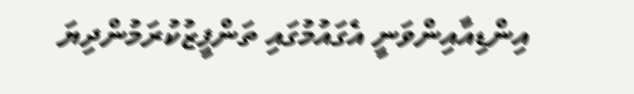އިންޑިއާއިންވަނީ އެގައުމުގައި ތަންފީޒުކުރަމުންދިޔަ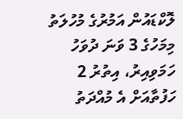ލޮކްޑައުން އަމުރުގެ މުހުލަތު މިމަހުގެ 3 ވަނަ ދުވަހު ހަމަވިއިރު، އިތުރު 2 ހަފުތާއަށް އެ މުއްދަތު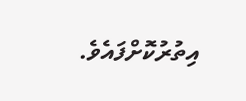އިތުރުކޮށްފައެވެ.